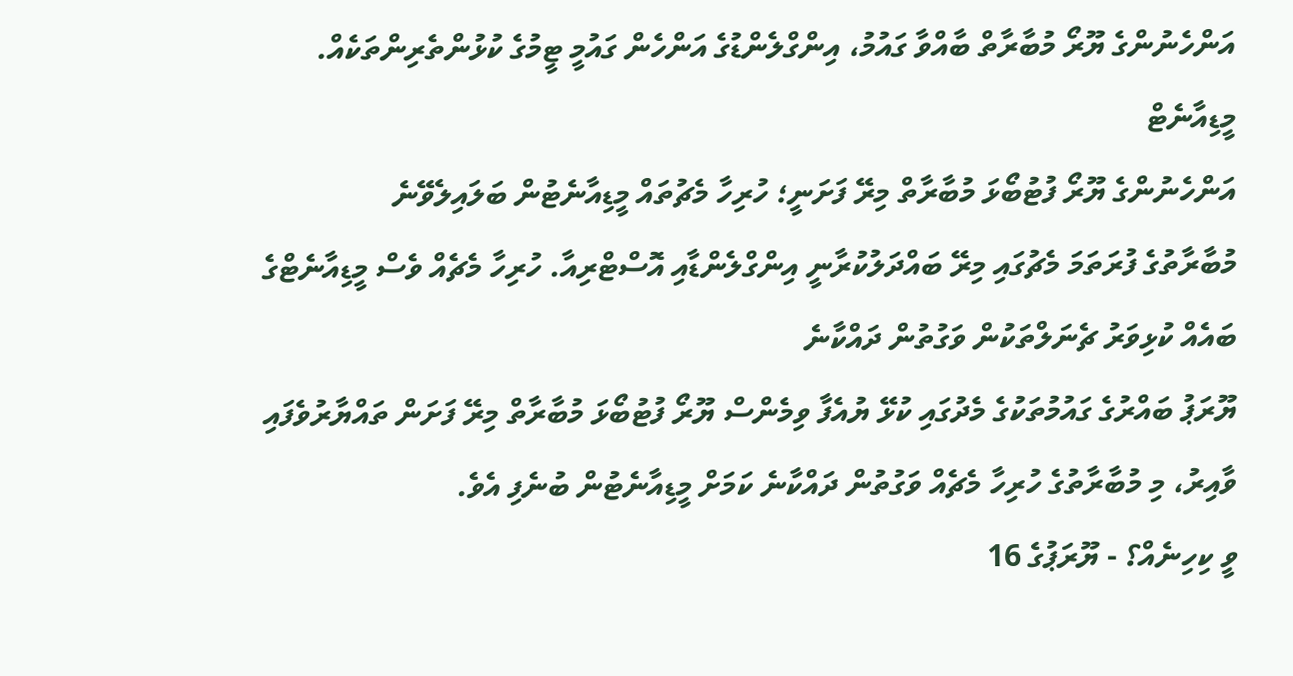އަންހެނުންގެ ޔޫރޯ މުބާރާތް ބާއްވާ ގައުމު، އިންގްލެންޑުގެ އަންހެން ގައުމީ ޓީމުގެ ކުޅުންތެރިންތަކެއް.
މީޑިއާނެޓް
އަންހެނުންގެ ޔޫރޯ ފުޓުބޯޅަ މުބާރާތް މިރޭ ފަށަނީ؛ ހުރިހާ މެޗުތައް މީޑިއާނެޓުން ބަލައިލެވޭނެ
މުބާރާތުގެ ފުރަތަމަ މެޗުގައި މިރޭ ބައްދަލުކުރާނީ އިންގްލެންޑާއި އޮސްޓްރިއާ. ހުރިހާ މެޗެއް ވެސް މީޑިއާނެޓްގެ ބައެއް ކުޅިވަރު ޗެނަލްތަކުން ވަގުތުން ދައްކާނެ
ޔޫރަޕު ބައްރުގެ ގައުމުތަކުގެ މެދުގައި ކުޅޭ ޔުއެފާ ވިމެންސް ޔޫރޯ ފުޓުބޯޅަ މުބާރާތް މިރޭ ފަށަން ތައްޔާރުވެފައި ވާއިރު، މި މުބާރާތުގެ ހުރިހާ މެޗެއް ވަގުތުން ދައްކާނެ ކަމަށް މީޑިއާނެޓުން ބުނެފި އެވެ.
ވީ ކިހިނެއް؟ - ޔޫރަޕުގެ 16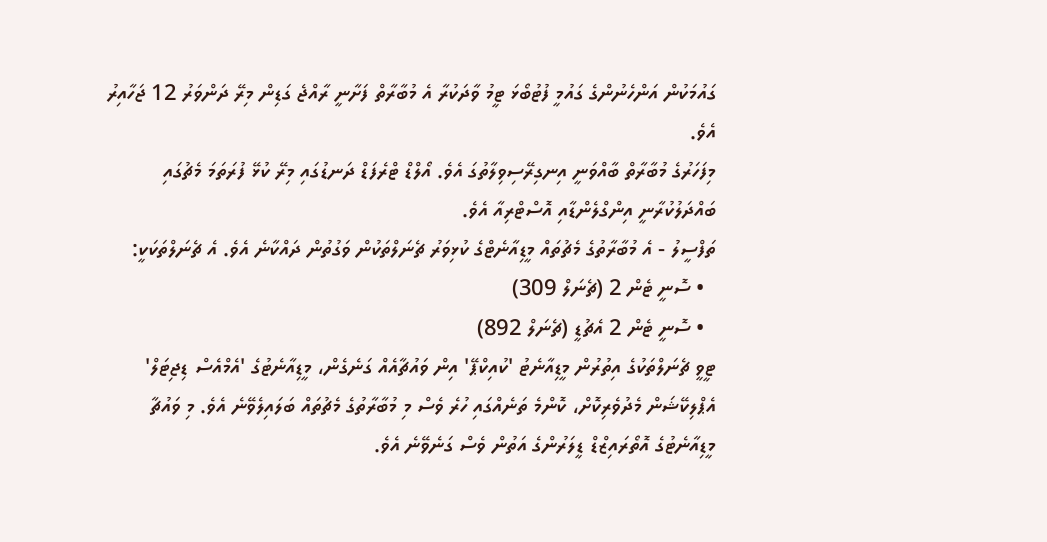ގައުމަކުން އަންހެނުންގެ ގައުމީ ފުޓުބޯޅަ ޓީމު ވާދަކުރާ އެ މުބާރާތް ފަށާނީ ރާއްޖެ ގަޑިން މިރޭ ދަންވަރު 12 ޖަހާއިރު އެވެ.
މިފަހަރުގެ މުބާރާތް ބާއްވަނީ އިނގިރޭސިވިލާތުގަ އެވެ. އޯލްޑް ޓްރެފަޑް ދަނޑުގައި މިރޭ ކުޅޭ ފުރަތަމަ މެޗުގައި ބައްދަލުކުރާނީ އިންގްލެންޑާއި އޮސްޓްރިއާ އެވެ.
ތަފްސީލު - އެ މުބާރާތުގެ މެޗުތައް މީޑިއާނެޓްގެ ކުޅިވަރު ޗެނަލްތަކުން ވަގުތުން ދައްކާނެ އެވެ. އެ ޗެނަލްތަކަކީ:
  • ސޮނީ ޓެން 2 (ޗެނަލް 309)
  • ސޮނީ ޓެން 2 އެޗުޑީ (ޗެނަލް 892)
ޓީވީ ޗެނަލްތަކުގެ އިތުރުން މީޑިއާނެޓު 'ކުއިކްޕޭ' އިން ވައުޗާއެއް ގަނެގެން، މީޑިއާނެޓުގެ 'އެމްއެސް ޑިޖިޓަލް' އެޕްލިކޭޝަން މެދުވެރިކޮށް، ކޮންމެ ތަނެއްގައި ހުރެ ވެސް މި މުބާރާތުގެ މެޗުތައް ބަލައިލެވޭނެ އެވެ. މި ވައުޗާ މީޑިއާނެޓުގެ އޮތޯރައިޒްޑް ޑީލަރުންގެ އަތުން ވެސް ގަނެވޭނެ އެވެ.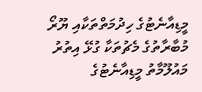މީޑިއާނެޓުގެ ހިދުމަތްތަކާއި ޔޫރޯ މުބާރާތުގެ މެޗުތަކާ ގުޅޭ އިތުރު މައުލޫމާތު މީޑިއާނެޓުގެ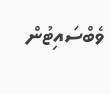ވެބްސައިޓުން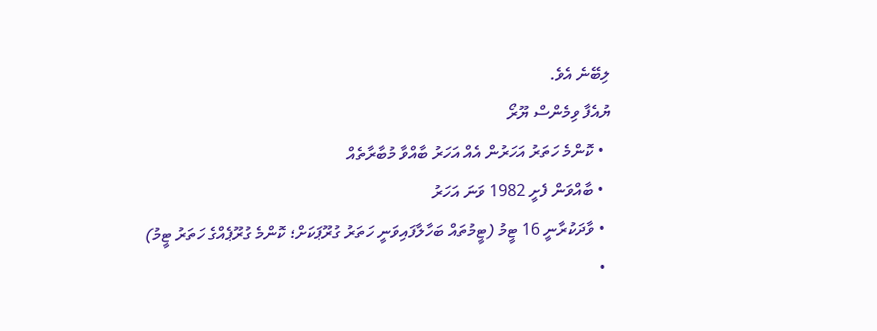ލިބޭނެ އެވެ.
ޔުއެފާ ވިމެންސް ޔޫރޯ
  • ކޮންމެ ހަތަރު އަހަރުން އެއް އަހަރު ބާއްވާ މުބާރާތެއް
  • ބާއްވަން ފެށީ 1982 ވަނަ އަހަރު
  • ވާދަކުރާނީ 16 ޓީމު (ޓީމުތައް ބަހާލާފައިވަނީ ހަތަރު ގުރޫޕަކަށް؛ ކޮންމެ ގުރޫޕެއްގެ ހަތަރު ޓީމު)
  •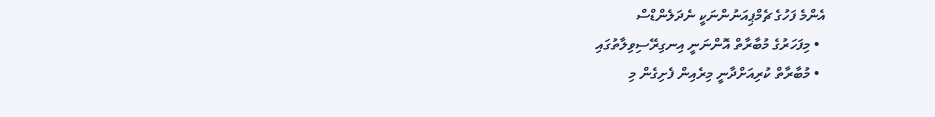އެންމެ ފަހުގެ ޗެމްޕިއަނުންނަކީ ނެދަލެންޑްސް
  • މިފަހަރުގެ މުބާރާތް އޮންނަނީ އިނގިރޭސިވިލާތުގައި
  • މުބާރާތް ކުރިއަށްދާނީ މިރެއިން ފެށިގެން މި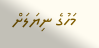މަހުގެ ނިޔަލަށް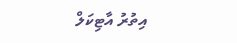އިތުރު އާޓިކަލް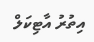އިތުރު އާޓިކަލް